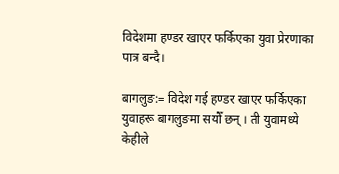विदेशमा हण्डर खाएर फर्किएका युवा प्रेरणाका पात्र बन्दै।

बागलुङ:= विदेश गई हण्डर खाएर फर्किएका युवाहरू बागलुङमा सयौँ छन् । ती युवामध्ये केहीले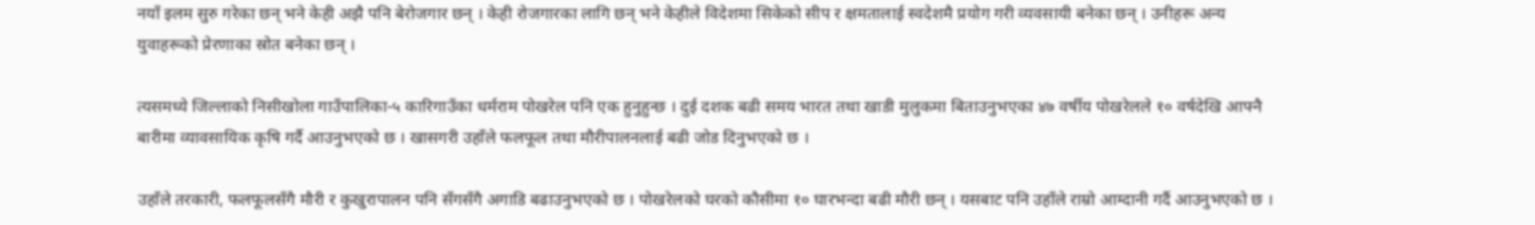नयाँ इलम सुरु गरेका छन् भने केही अझै पनि बेरोजगार छन् । केही रोजगारका लागि छन् भने केहीले विदेशमा सिकेको सीप र क्षमतालाई स्वदेशमै प्रयोग गरी व्यवसायी बनेका छन् । उनीहरू अन्य युवाहरूको प्रेरणाका स्रोत बनेका छन् ।

त्यसमध्ये जिल्लाको निसीखोला गाउँपालिका-५ कारिगाउँका धर्मराम पोखरेल पनि एक हुनुहुन्छ । दुई दशक बढी समय भारत तथा खाडी मुलुकमा बिताउनुभएका ४७ वर्षीय पोखरेलले १० वर्षदेखि आफ्नै बारीमा व्यावसायिक कृषि गर्दै आउनुभएको छ । खासगरी उहाँले फलफूल तथा मौरीपालनलाई बढी जोड दिनुभएको छ ।

उहाँले तरकारी, फलफूलसँगै मौरी र कुखुरापालन पनि सँगसँगै अगाडि बढाउनुभएको छ । पोखरेलको घरको कौसीमा १० घारभन्दा बढी मौरी छन् । यसबाट पनि उहाँले राम्रो आम्दानी गर्दै आउनुभएको छ ।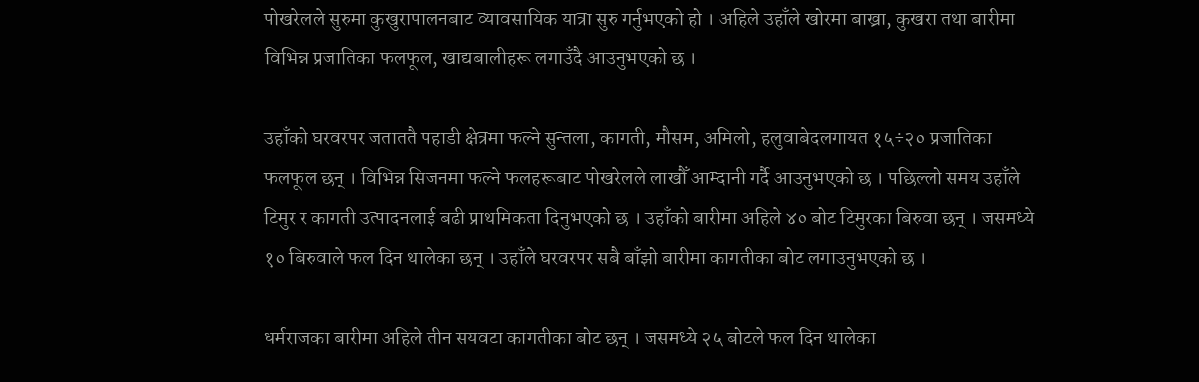पोखरेलले सुरुमा कुखुरापालनबाट व्यावसायिक यात्रा सुरु गर्नुभएको हो । अहिले उहाँले खोरमा बाख्रा, कुखरा तथा बारीमा विभिन्न प्रजातिका फलफूल, खाद्यबालीहरू लगाउँदै आउनुभएको छ ।

उहाँको घरवरपर जताततै पहाडी क्षेत्रमा फल्ने सुन्तला, कागती, मौसम, अमिलो, हलुवाबेदलगायत १५÷२० प्रजातिका फलफूल छन् । विभिन्न सिजनमा फल्ने फलहरूबाट पोखरेलले लाखौँ आम्दानी गर्दै आउनुभएको छ । पछिल्लो समय उहाँले टिमुर र कागती उत्पादनलाई बढी प्राथमिकता दिनुभएको छ । उहाँको बारीमा अहिले ४० बोट टिमुरका बिरुवा छन् । जसमध्ये १० बिरुवाले फल दिन थालेका छन् । उहाँले घरवरपर सबै बाँझो बारीमा कागतीका बोट लगाउनुभएको छ ।

धर्मराजका बारीमा अहिले तीन सयवटा कागतीका बोट छन् । जसमध्ये २५ बोटले फल दिन थालेका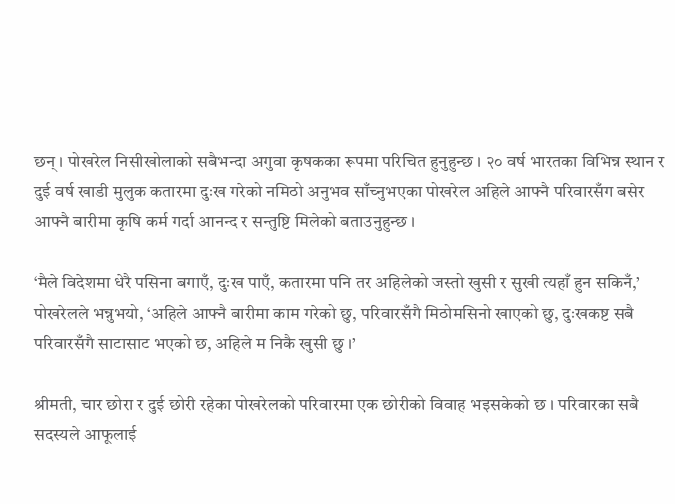छन् । पोखरेल निसीखोलाको सबैभन्दा अगुवा कृषकका रूपमा परिचित हुनुहुन्छ । २० वर्ष भारतका विभिन्न स्थान र दुई वर्ष खाडी मुलुक कतारमा दुःख गरेको नमिठो अनुभव साँच्नुभएका पोखरेल अहिले आफ्नै परिवारसँग बसेर आफ्नै बारीमा कृषि कर्म गर्दा आनन्द र सन्तुष्टि मिलेको बताउनुहुन्छ ।

‘मैले विदेशमा धेरै पसिना बगाएँ, दुःख पाएँ, कतारमा पनि तर अहिलेको जस्तो खुसी र सुखी त्यहाँ हुन सकिनँ,’ पोखरेलले भन्नुभयो, ‘अहिले आफ्नै बारीमा काम गरेको छु, परिवारसँगै मिठोमसिनो खाएको छु, दुःखकष्ट सबै परिवारसँगै साटासाट भएको छ, अहिले म निकै खुसी छु ।’

श्रीमती, चार छोरा र दुई छोरी रहेका पोखरेलको परिवारमा एक छोरीको विवाह भइसकेको छ । परिवारका सबै सदस्यले आफूलाई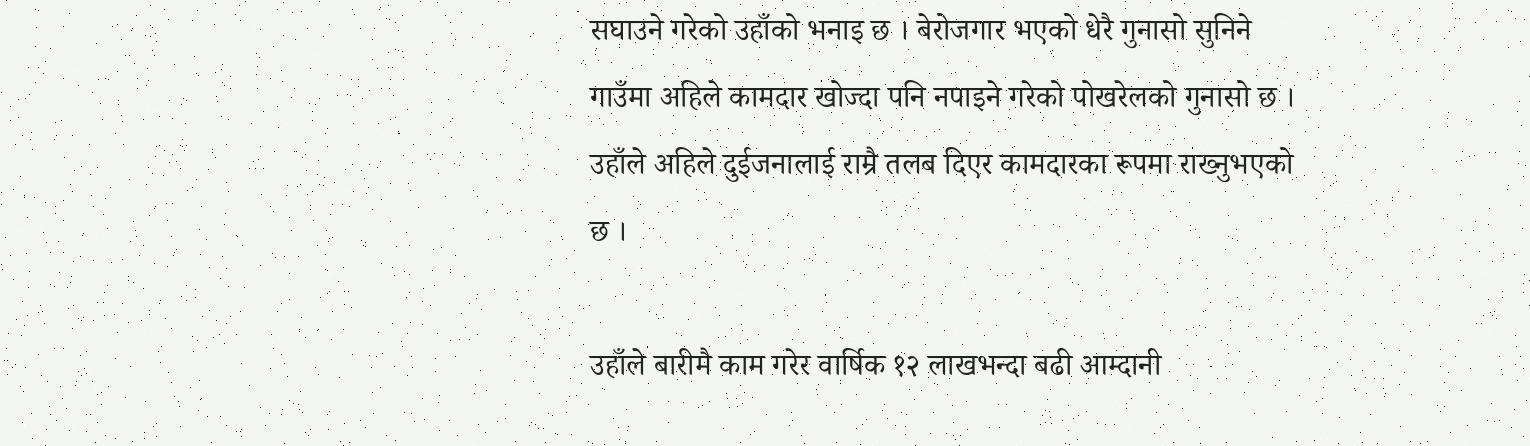सघाउने गरेको उहाँको भनाइ छ । बेरोजगार भएको धेरै गुनासो सुनिने गाउँमा अहिले कामदार खोज्दा पनि नपाइने गरेको पोखरेलको गुनासो छ । उहाँले अहिले दुईजनालाई राम्रै तलब दिएर कामदारका रूपमा राख्नुभएको छ ।

उहाँले बारीमै काम गरेर वार्षिक १२ लाखभन्दा बढी आम्दानी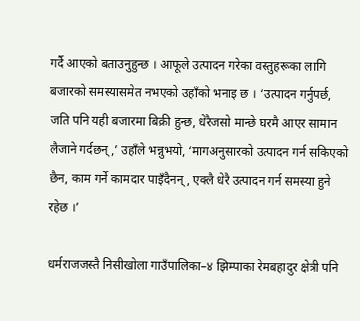गर्दै आएको बताउनुहुन्छ । आफूले उत्पादन गरेका वस्तुहरूका लागि बजारको समस्यासमेत नभएको उहाँको भनाइ छ । ‘उत्पादन गर्नुपर्छ, जति पनि यही बजारमा बिक्री हुन्छ, धेरैजसो मान्छे घरमै आएर सामान लैजाने गर्दछन्,’ उहाँले भन्नुभयो, ‘मागअनुसारको उत्पादन गर्न सकिएको छैन, काम गर्ने कामदार पाइँदैनन्, एक्लै धेरै उत्पादन गर्न समस्या हुने रहेछ ।’

धर्मराजजस्तै निसीखोला गाउँपालिका–४ झिम्पाका रेमबहादुर क्षेत्री पनि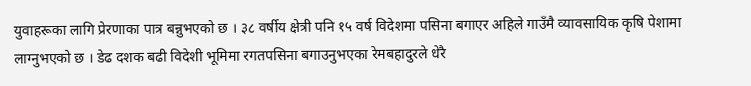युवाहरूका लागि प्रेरणाका पात्र बन्नुभएको छ । ३८ वर्षीय क्षेत्री पनि १५ वर्ष विदेशमा पसिना बगाएर अहिले गाउँमै व्यावसायिक कृषि पेशामा लाग्नुभएको छ । डेढ दशक बढी विदेशी भूमिमा रगतपसिना बगाउनुभएका रेमबहादुरले धेरै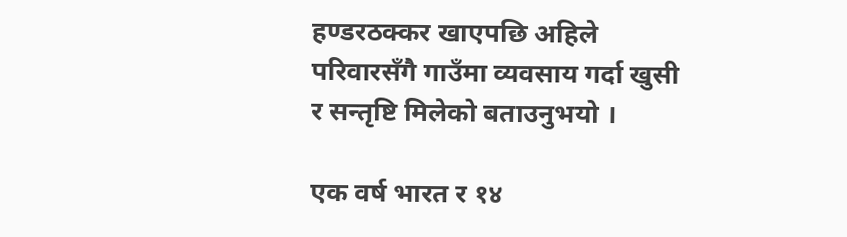हण्डरठक्कर खाएपछि अहिले परिवारसँगै गाउँमा व्यवसाय गर्दा खुसी र सन्तृष्टि मिलेको बताउनुभयो ।

एक वर्ष भारत र १४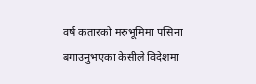वर्ष कतारको मरुभूमिमा पसिना बगाउनुभएका केसीले विदेशमा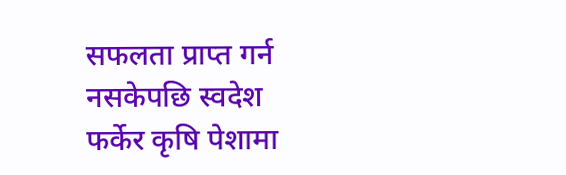सफलता प्राप्त गर्न नसकेपछि स्वदेश फर्केर कृषि पेशामा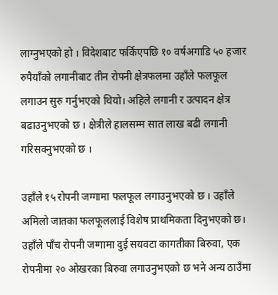लाग्नुभएको हो । विदेशबाट फर्किएपछि १० वर्षअगाडि ५० हजार रुपैयाँको लगानीबाट तीन रोपनी क्षेत्रफलमा उहाँले फलफूल लगाउन सुरु गर्नुभएको थियो। अहिले लगानी र उत्पादन क्षेत्र बढाउनुभएको छ । क्षेत्रीले हालसम्म सात लाख बढी लगानी गरिसक्नुभएको छ ।

उहाँले १५ रोपनी जग्गामा फलफूल लगाउनुभएको छ । उहाँले अमिलो जातका फलफूललाई विशेष प्राथमिकता दिनुभएको छ। उहाँले पाँच रोपनी जग्गामा दुई सयवटा कागतीका बिरुवा, एक रोपनीमा २० ओखरका बिरुवा लगाउनुभएको छ भने अन्य ठाउँमा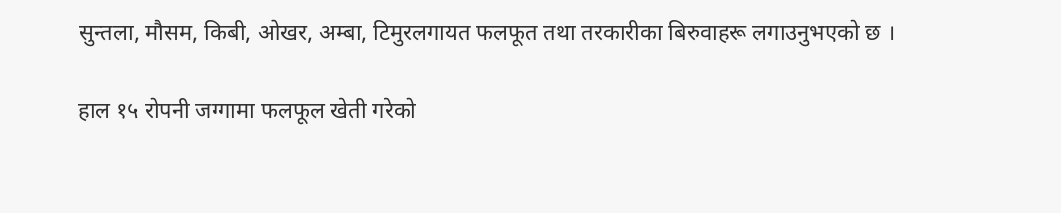सुन्तला, मौसम, किबी, ओखर, अम्बा, टिमुरलगायत फलफूत तथा तरकारीका बिरुवाहरू लगाउनुभएको छ ।

हाल १५ रोपनी जग्गामा फलफूल खेती गरेको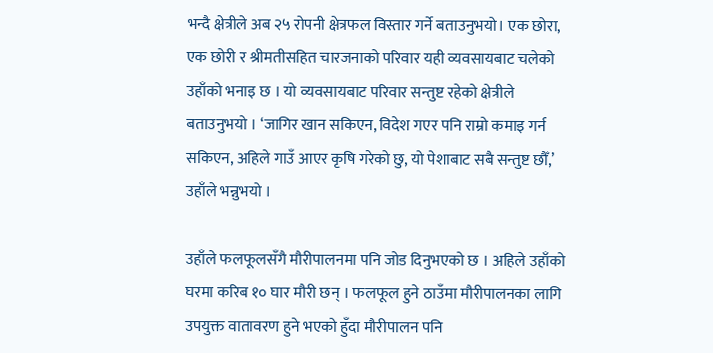भन्दै क्षेत्रीले अब २५ रोपनी क्षेत्रफल विस्तार गर्ने बताउनुभयो। एक छोरा, एक छोरी र श्रीमतीसहित चारजनाको परिवार यही व्यवसायबाट चलेको उहाँको भनाइ छ । यो व्यवसायबाट परिवार सन्तुष्ट रहेको क्षेत्रीले बताउनुभयो । ‘जागिर खान सकिएन, विदेश गएर पनि राम्रो कमाइ गर्न सकिएन, अहिले गाउँ आएर कृषि गरेको छु, यो पेशाबाट सबै सन्तुष्ट छौँ,’ उहाँले भन्नुभयो ।

उहाँले फलफूलसँगै मौरीपालनमा पनि जोड दिनुभएको छ । अहिले उहाँको घरमा करिब १० घार मौरी छन् । फलफूल हुने ठाउँमा मौरीपालनका लागि उपयुक्त वातावरण हुने भएको हुँदा मौरीपालन पनि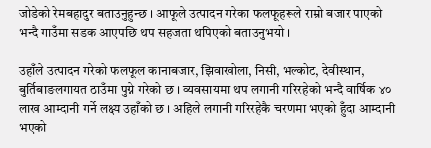जोडेको रेमबहादुर बताउनुहुन्छ । आफूले उत्पादन गरेका फलफूहरूले राम्रो बजार पाएको भन्दै गाउँमा सडक आएपछि थप सहजता थपिएको बताउनुभयो ।

उहाँले उत्पादन गरेको फलफूल कानाबजार, झिवाखोला, निसी, भल्कोट, देवीस्थान, बुर्तिबाङलगायत ठाउँमा पुग्ने गरेको छ । व्यवसायमा थप लगानी गरिरहेको भन्दै वार्षिक ४० लाख आम्दानी गर्ने लक्ष्य उहाँको छ । अहिले लगानी गरिरहेकै चरणमा भएको हुँदा आम्दानी भएको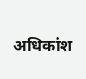अधिकांश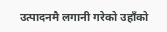उत्पादनमै लगानी गरेको उहाँको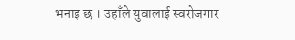भनाइ छ । उहाँले युवालाई स्वरोजगार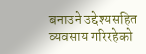बनाउने उद्देश्यसहित व्यवसाय गरिरहेको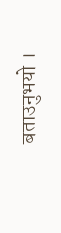बताउनुभयो ।